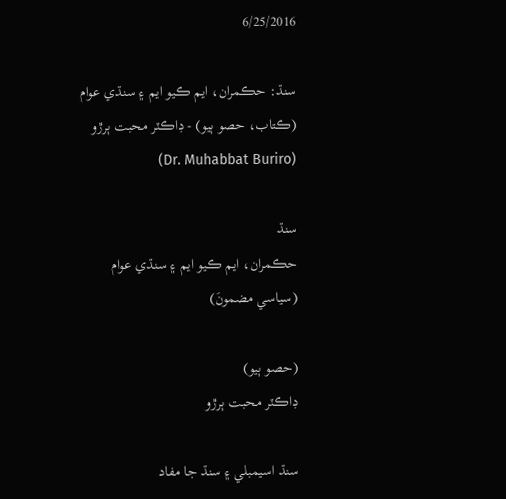6/25/2016

سنڌ: حڪمران، ايم ڪيو ايم ۽ سنڌي عوام (ڪتاب، حصو ٻيو) - ڊاڪٽر محبت ٻرڙو (Dr. Muhabbat Buriro)

سنڌ
حڪمران، ايم ڪيو ايم ۽ سنڌي عوام
(سياسي مضمونَ)

(حصو ٻيو)
ڊاڪٽر محبت ٻرڙو

سنڌ اسيمبلي ۽ سنڌ جا مفاد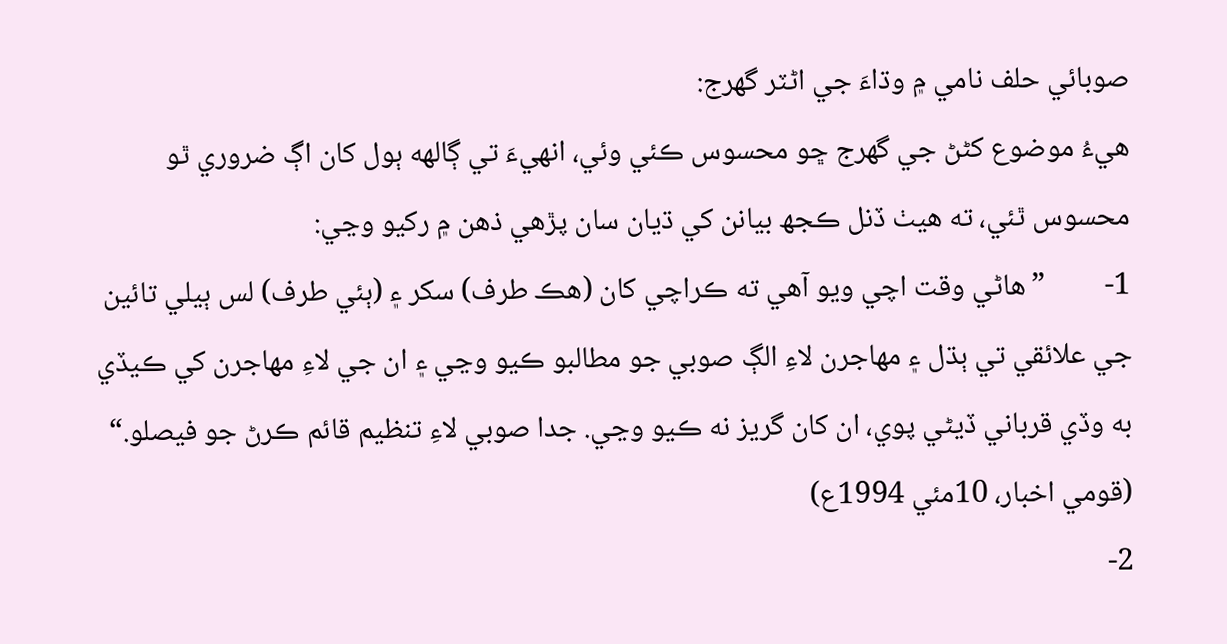صوبائي حلف نامي ۾ وڌاءَ جي اڻٽر گھرج:
هيءُ موضوع کڻڻ جي گھرج ڇو محسوس ڪئي وئي، انهيءَ تي ڳالهه ٻول کان اڳ ضروري ٿو محسوس ٿئي، ته هيٺ ڏنل ڪجھ بيانن کي ڌيان سان پڙهي ذهن ۾ رکيو وڃي:
1-         ”هاڻي وقت اچي ويو آهي ته ڪراچي کان (هڪ طرف) سکر ۽ (ٻئي طرف) لس ٻيلي تائين جي علائقي تي ٻڌل ۽ مهاجرن لاءِ الڳ صوبي جو مطالبو ڪيو وڃي ۽ ان جي لاءِ مهاجرن کي ڪيڏي به وڏي قرباني ڏيڻي پوي، ان کان گريز نه ڪيو وڃي. جدا صوبي لاءِ تنظيم قائم ڪرڻ جو فيصلو.“ (قومي اخبار، 10مئي 1994ع)
2-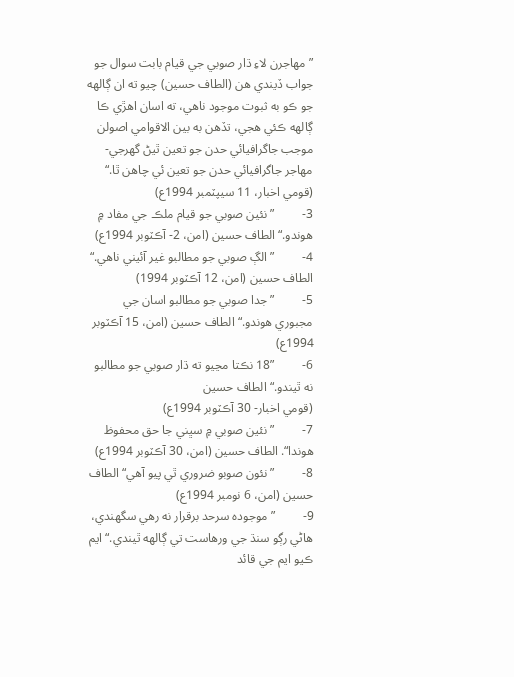”مهاجرن لاءِ ڌار صوبي جي قيام بابت سوال جو جواب ڏيندي هن (الطاف حسين) چيو ته ان ڳالهه جو ڪو به ثبوت موجود ناهي، ته اسان اهڙي ڪا ڳالهه ڪئي هجي، تڏهن به بين الاقوامي اصولن موجب جاگرافيائي حدن جو تعين ٿيڻ گھرجي- مهاجر جاگرافيائي حدن جو تعين ئي چاهن ٿا.“       (قومي اخبار، 11 سيپٽمبر 1994ع)
3-         ”نئين صوبي جو قيام ملڪ جي مفاد ۾ هوندو.“ الطاف حسين (امن، 2- آڪٽوبر 1994ع)
4-         ”الڳ صوبي جو مطالبو غير آئيني ناهي.“ الطاف حسين (امن، 12 آڪٽوبر 1994)
5-         ”جدا صوبي جو مطالبو اسان جي مجبوري هوندو.“ الطاف حسين (امن، 15 آڪٽوبر 1994ع)
6-         ”18 نڪتا مڃيو ته ڌار صوبي جو مطالبو نه ٿيندو.“ الطاف حسين
(قومي اخبار- 30 آڪٽوبر 1994ع)
7-         ”نئين صوبي ۾ سڀني جا حق محفوظ هوندا“. الطاف حسين (امن، 30 آڪٽوبر 1994ع)
8-         ”نئون صوبو ضروري ٿي پيو آهي“ الطاف حسين (امن، 6 نومبر 1994ع)
9-         ”موجوده سرحد برقرار نه رهي سگھندي، هاڻي رڳو سنڌ جي ورهاست تي ڳالهه ٿيندي.“ ايم ڪيو ايم جي قائد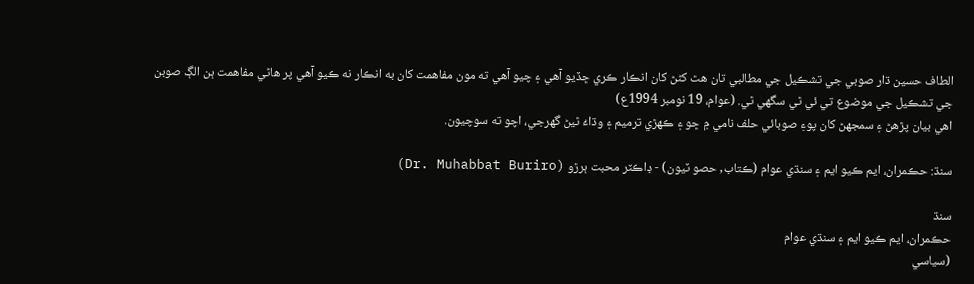الطاف حسين ڌار صوبي جي تشڪيل جي مطالبي تان هٿ کڻڻ کان انڪار ڪري ڇڏيو آهي ۽ چيو آهي ته مون مفاهمت کان به انڪار نه ڪيو آهي پر هاڻي مفاهمت ٻن الڳ صوبن جي تشڪيل جي موضوع تي ئي ٿي سگھي ٿي. (عوام، 19 نومبر 1994ع)
اهي بيان پڙهڻ ۽ سمجھڻ کان پوءِ صوبائي حلف نامي ۾ ڇو ۽ ڪهڙي ترميم ۽ وڌاءُ ٿيڻ گھرجي، اچو ته سوچيون.

سنڌ: حڪمران، ايم ڪيو ايم ۽ سنڌي عوام (ڪتاب, حصو ٽيون) - ڊاڪٽر محبت ٻرڙو (Dr. Muhabbat Buriro)

سنڌ
حڪمران، ايم ڪيو ايم ۽ سنڌي عوام
(سياسي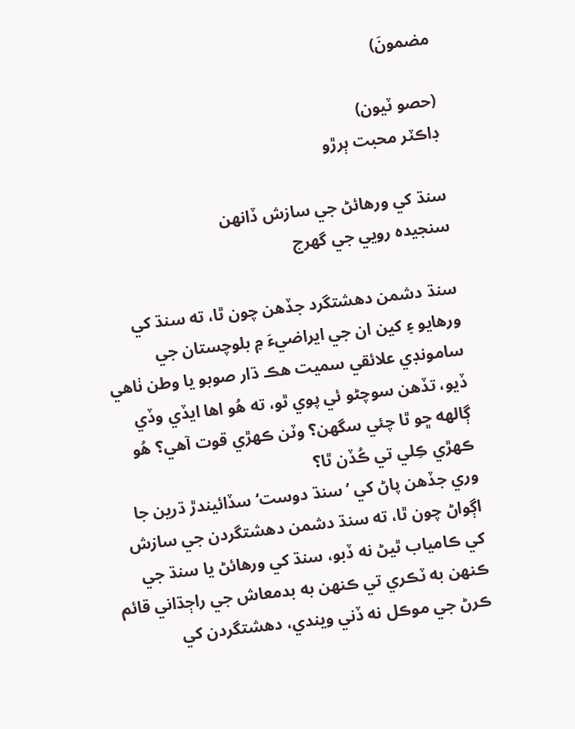مضمونَ)

(حصو ٽيون)
ڊاڪٽر محبت ٻرڙو

سنڌ کي ورهائڻ جي سازش ڏانهن
سنجيده رويي جي گھرج

سنڌ دشمن دهشتگرد جڏهن چون ٿا، ته سنڌ کي ورهايو ۽ کين ان جي ايراضيءَ ۾ بلوچستان جي سامونڊي علائقي سميت هڪ ڌار صوبو يا وطن ٺاهي ڏيو، تڏهن سوچڻو ئي پوي ٿو، ته هُو اها ايڏي وڏي ڳالهه ڇو ٿا چئي سگھن؟ وٽن ڪهڙي قوت آهي؟ هُو ڪهڙي ڪِلي تي ڪُڏن ٿا؟
وري جڏهن پاڻ کي ’سنڌ دوست‘ سڏائيندڙ ڌرين جا اڳواڻ چون ٿا، ته سنڌ دشمن دهشتگردن جي سازش کي ڪامياب ٿيڻ نه ڏبو، سنڌ کي ورهائڻ يا سنڌ جي ڪنهن به ٽڪري تي ڪنهن به بدمعاش جي راڄڌاني قائم ڪرڻ جي موڪل نه ڏني ويندي، دهشتگردن کي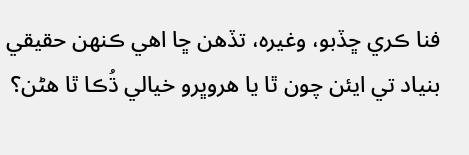فنا ڪري ڇڏبو، وغيره، تڏهن ڇا اهي ڪنهن حقيقي بنياد تي ايئن چون ٿا يا هروڀرو خيالي ڌُڪا ٿا هڻن؟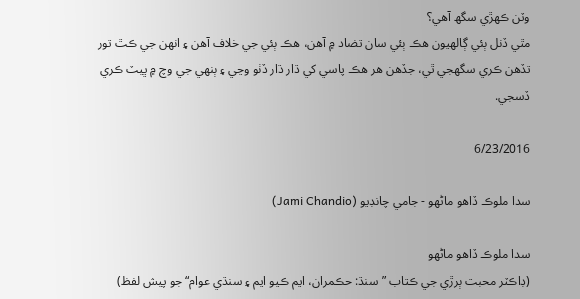وٽن ڪهڙي سگھ آهي؟
مٿي ڏنل ٻئي ڳالهيون هڪ ٻئي سان تضاد ۾ آهن، هڪ ٻئي جي خلاف آهن ۽ انهن جي ڪٿ تور تڏهن ڪري سگھجي ٿي، جڏهن هر هڪ پاسي کي ڌار ڌار ڏٺو وڃي ۽ ٻنهي جي وچ ۾ ڀيٽ ڪري ڏسجي.

6/23/2016

سدا ملوڪ ڏاهو ماڻهو - جامي چانڊيو (Jami Chandio)

سدا ملوڪ ڏاهو ماڻهو
(ڊاڪٽر محبت ٻرڙي جي ڪتاب ”سنڌ: حڪمران، ايم ڪيو ايم ۽ سنڌي عوام“ جو پيش لفظ)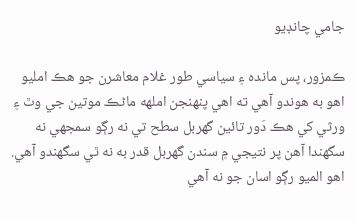جامي چانڊيو

ڪمزور، پس مانده ۽ سياسي طور غلام معاشرن جو هڪ امليو اهو به هوندو آهي ته اهي پنهنجن املهه ماڻڪ موتين جي وٿ ۽ ورثي کي هڪ دَور تائين گهربل سطح تي نه رڳو سمجھي نه سگهندا آهن پر نتيجي ۾ سندن گھربل قدر به نه ٿي سگهندو آهي. اهو الميو رڳو اسان جو نه آهي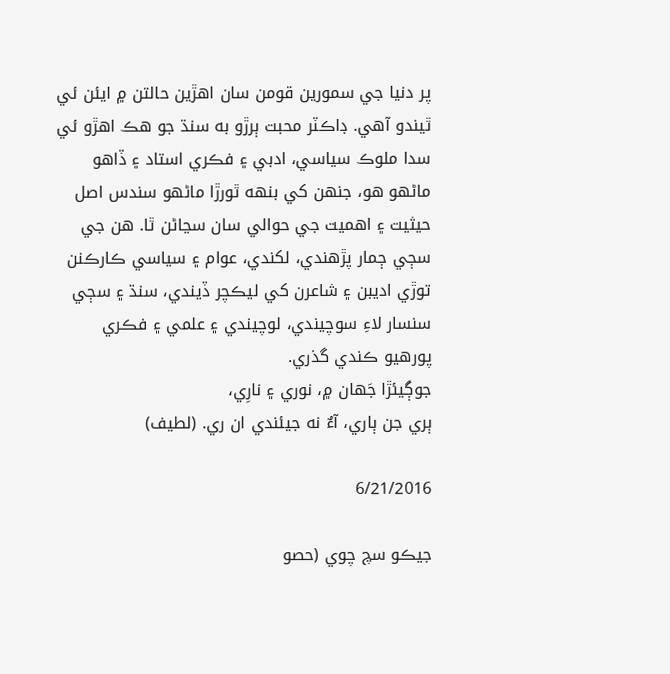پر دنيا جي سمورين قومن سان اهڙين حالتن ۾ ايئن ئي ٿيندو آهي. ڊاڪٽر محبت ٻرڙو به سنڌ جو هڪ اهڙو ئي سدا ملوڪ سياسي، ادبي ۽ فڪري استاد ۽ ڏاهو ماڻهو هو، جنهن کي بنهه ٿورڙا ماڻهو سندس اصل حيثيت ۽ اهميت جي حوالي سان سڃاڻن ٿا. هن جي سڄي ڄمار پڙهندي، لکندي، عوام ۽ سياسي ڪارڪنن توڙي اديبن ۽ شاعرن کي ليڪچر ڏيندي، سنڌ ۽ سڄي سنسار لاءِ سوچيندي، لوچيندي ۽ علمي ۽ فڪري پورهيو ڪندي گذري.
جوڳيئڙا جَهان ۾، نوري ۽ نارِي،
ٻري جن ٻاري، آءٌ نه جيئندي ان ري. (لطيف)

6/21/2016

جيڪو سچ چوي (حصو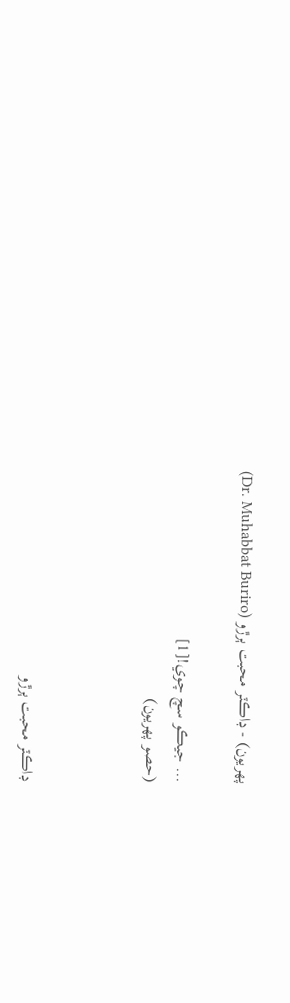پهريون) - ڊاڪٽر محبت ٻرڙو (Dr. Muhabbat Buriro)

... جيڪو سچ چوي![1]
(حصو پهريون)



ڊاڪٽر محبت ٻرڙو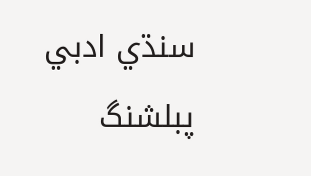سنڌي ادبي پبلشنگ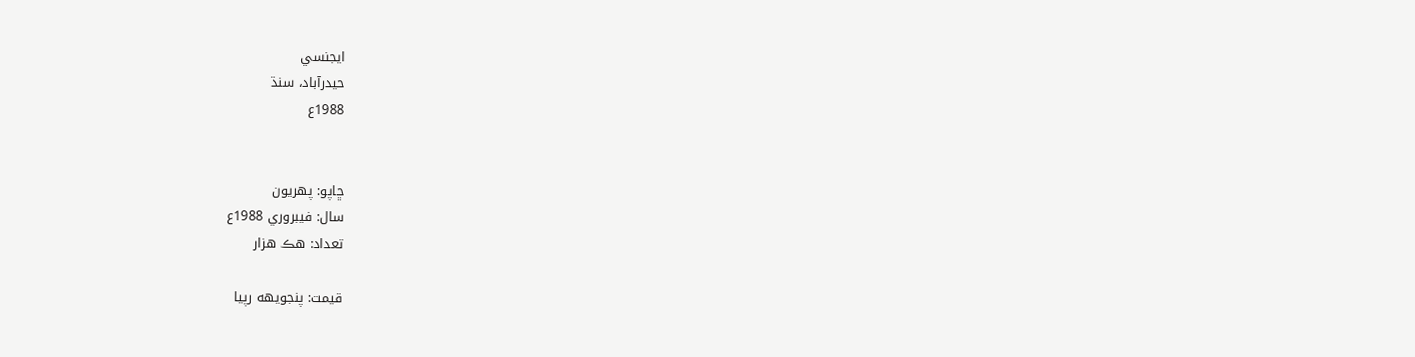ايجنسي
حيدرآباد، سنڌ
1988ع


ڇاپو: پهريون
سال: فيبروري 1988ع
تعداد: هڪ هزار

قيمت: پنجويهه رپيا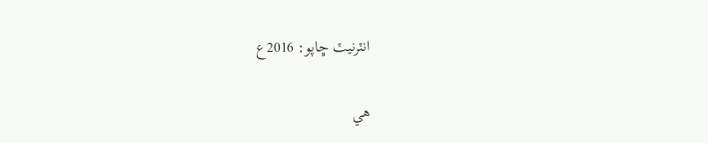انٽرنيٽ ڇاپو: 2016ع


هي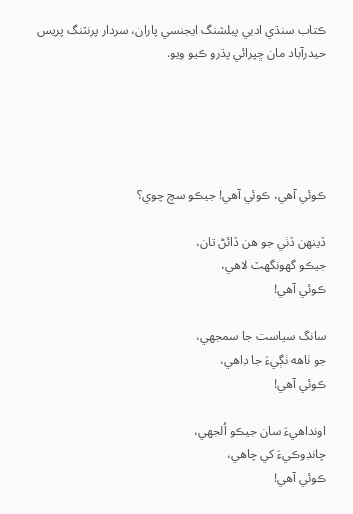ڪتاب سنڌي ادبي پبلشنگ ايجنسي پاران، سردار پرنٽنگ پريس حيدرآباد مان ڇپرائي پڌرو ڪيو ويو.





ڪوئي آهي، ڪوئي آهي! جيڪو سچ چوي؟

ڏينهن ڏٺي جو هن ڏائڻ تان،
جيڪو گھونگھٽ لاهي،
ڪوئي آهي!

سانگ سياست جا سمجھي،
جو ٺاهه ٺڳيءَ جا ڊاهي،
ڪوئي آهي!

اونداهيءَ سان جيڪو اُلجھي،
چانڊوڪيءَ کي چاهي،
ڪوئي آهي!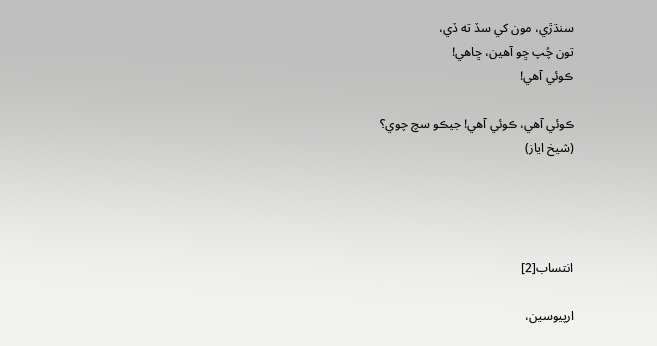سنڌڙي، مون کي سڏ ته ڏي،
تون چُپ ڇو آهين، ڇاهي!
ڪوئي آهي!

ڪوئي آهي، ڪوئي آهي! جيڪو سچ چوي؟
(شيخ اياز)




انتساب[2]

ارپيوسين،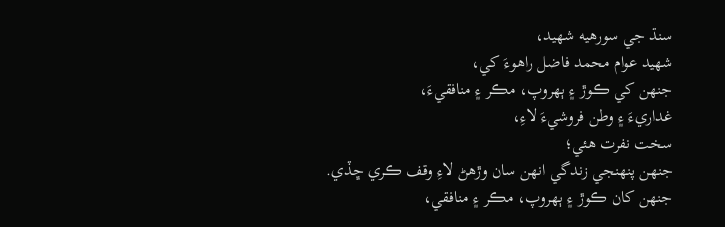سنڌ جي سورهيه شهيد،
شهيد عوام محمد فاضل راهوءَ کي،
جنهن کي ڪوڙ ۽ ٻهروپ، مڪر ۽ منافقيءَ،
غداريءَ ۽ وطن فروشيءَ لاءِ،
سخت نفرت هئي؛
جنهن پنهنجي زندگي انهن سان وڙهڻ لاءِ وقف ڪري ڇڏي.
جنهن کان ڪوڙ ۽ ٻهروپ، مڪر ۽ منافقي،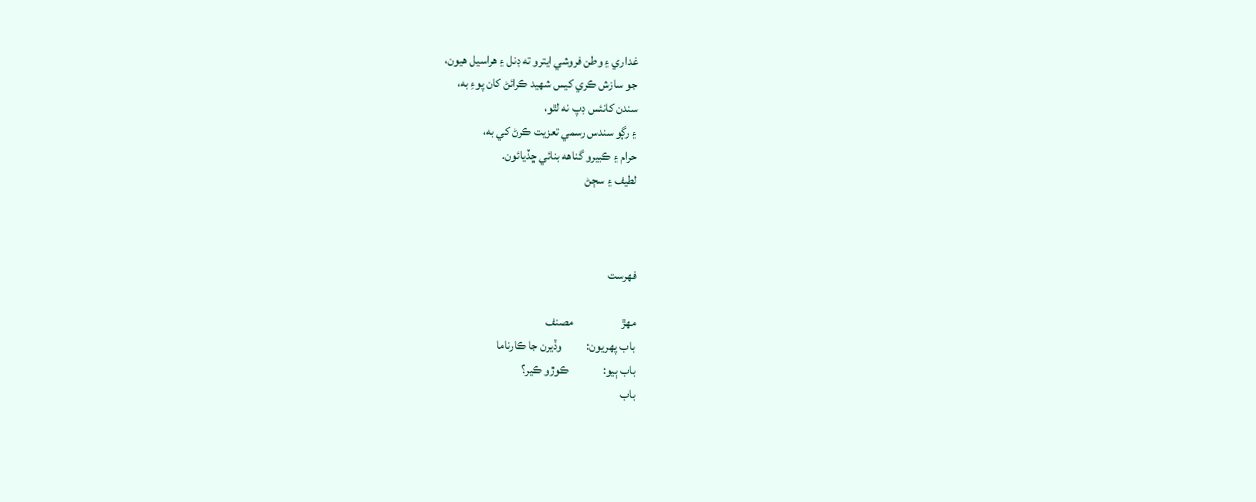غداري ۽ وطن فروشي ايترو ته ڊنل ۽ هراسيل هيون،
جو سازش ڪري کيس شهيد ڪرائڻ کان پوءِ به،
سندن کانئس ڊپ نه لٿو،
۽ رڳو سندس رسمي تعزيت ڪرڻ کي به،
حرام ۽ ڪبيرو گناهه بنائي ڇڏيائون.
لطيف ۽ سڄڻ



فهرست

مهڙ                    مصنف
باب پهريون:          وڏيرن جا ڪارناما
باب ٻيو:              ڪوڙو ڪير؟
باب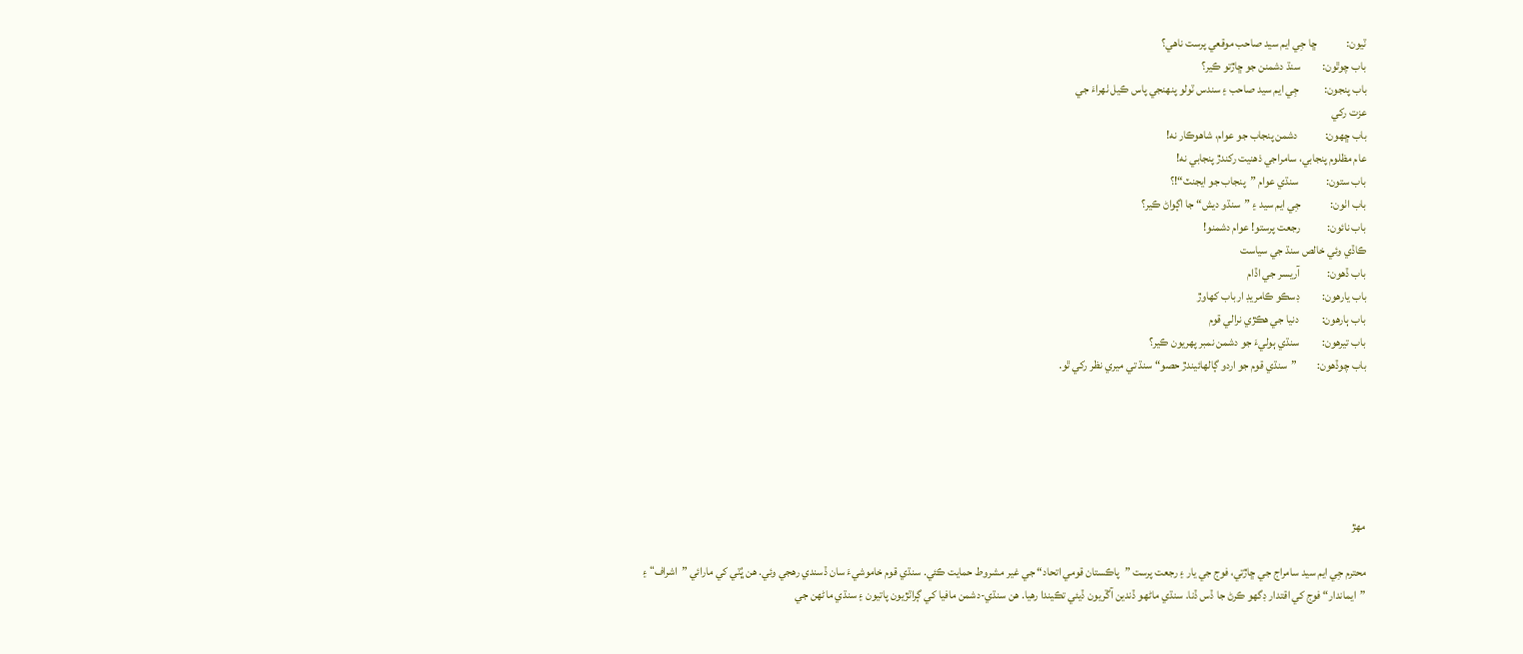ٽيون:             ڇا جِي ايم سيد صاحب موقعي پرست ناهي؟
باب چوٿون:          سنڌ دشمنن جو ڇاڙتو ڪير؟
باب پنجون:           جِي ايم سيد صاحب ۽ سندس ٽولو پنهنجي پاس ڪيل ٺهراءَ جي
عزت رکي
باب ڇهون:            دشمن پنجاب جو عوام، شاهوڪار نه!
عام مظلوم پنجابي، سامراجي ذهنيت رکندڙ پنجابي نه!
باب ستون:            سنڌي عوام ”پنجاب جو ايجنٽ“!؟
باب اٺون:             جِي ايم سيد ۽ ”سنڌو ديش“ جا اڳواڻ ڪير؟
باب نائون:            رجعت پرستو! عوام دشمنو!
ڪاڏي وئي خالص سنڌ جي سياست
باب ڏهون:            آريسر جي اڏام
باب يارهون:          ڊسڪو ڪامريڊ ارباب کهاوڙ
باب ٻارهون:          دنيا جي هڪڙي نرالي قوم
باب تيرهون:          سنڌي ٻوليءَ جو دشمن نمبر پهريون ڪير؟
باب چوڏهون:         ”سنڌي قوم جو اردو ڳالهائيندڙ حصو“ سنڌ تي ميري نظر رکي ٿو.






مهڙ

محترم جِي ايم سيد سامراج جي ڇاڙتي، فوج جي يار ۽ رجعت پرست ”پاڪستان قومي اتحاد“ جي غير مشروط حمايت ڪئي. سنڌي قوم خاموشيءَ سان ڏسندي رهجي وئي. هن ڀُٽي کي مارائي ”اشراف“ ۽ ”ايماندار“ فوج کي اقتدار ڊگهو ڪرڻ جا ڏس ڏنا. سنڌي ماڻهو ڏندين آڱريون ڏيئي تڪيندا رهيا. هن سنڌي-دشمن مافيا کي ڳراٽڙيون پاتيون ۽ سنڌي ماڻهن جي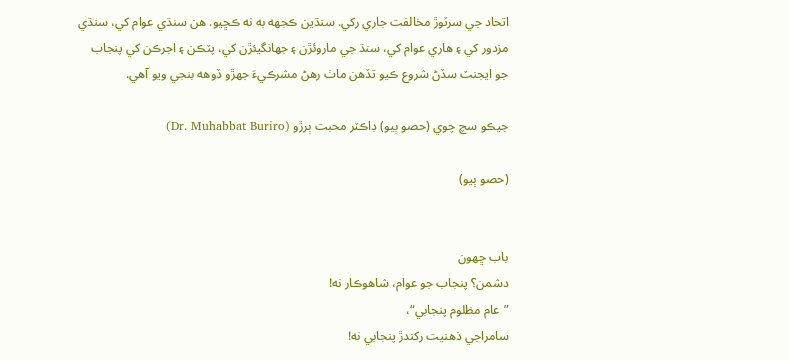اتحاد جي سرٽوڙ مخالفت جاري رکي. سنڌين ڪجهه به نه ڪڇيو. هن سنڌي عوام کي، سنڌي مزدور کي ۽ هاري عوام کي، سنڌ جي ماروئڙن ۽ جهانگيئڙن کي، پٽڪن ۽ اجرڪن کي پنجاب جو ايجنٽ سڏڻ شروع ڪيو تڏهن ماٺ رهڻ مشرڪيءَ جهڙو ڏوهه بنجي ويو آهي.

جيڪو سچ چوي (حصو ٻيو) ڊاڪٽر محبت ٻرڙو (Dr. Muhabbat Buriro)

(حصو ٻيو)


باب ڇهون
دشمن؟ پنجاب جو عوام، شاهوڪار نه!
”عام مظلوم پنجابي“،
سامراجي ذهنيت رکندڙ پنجابي نه!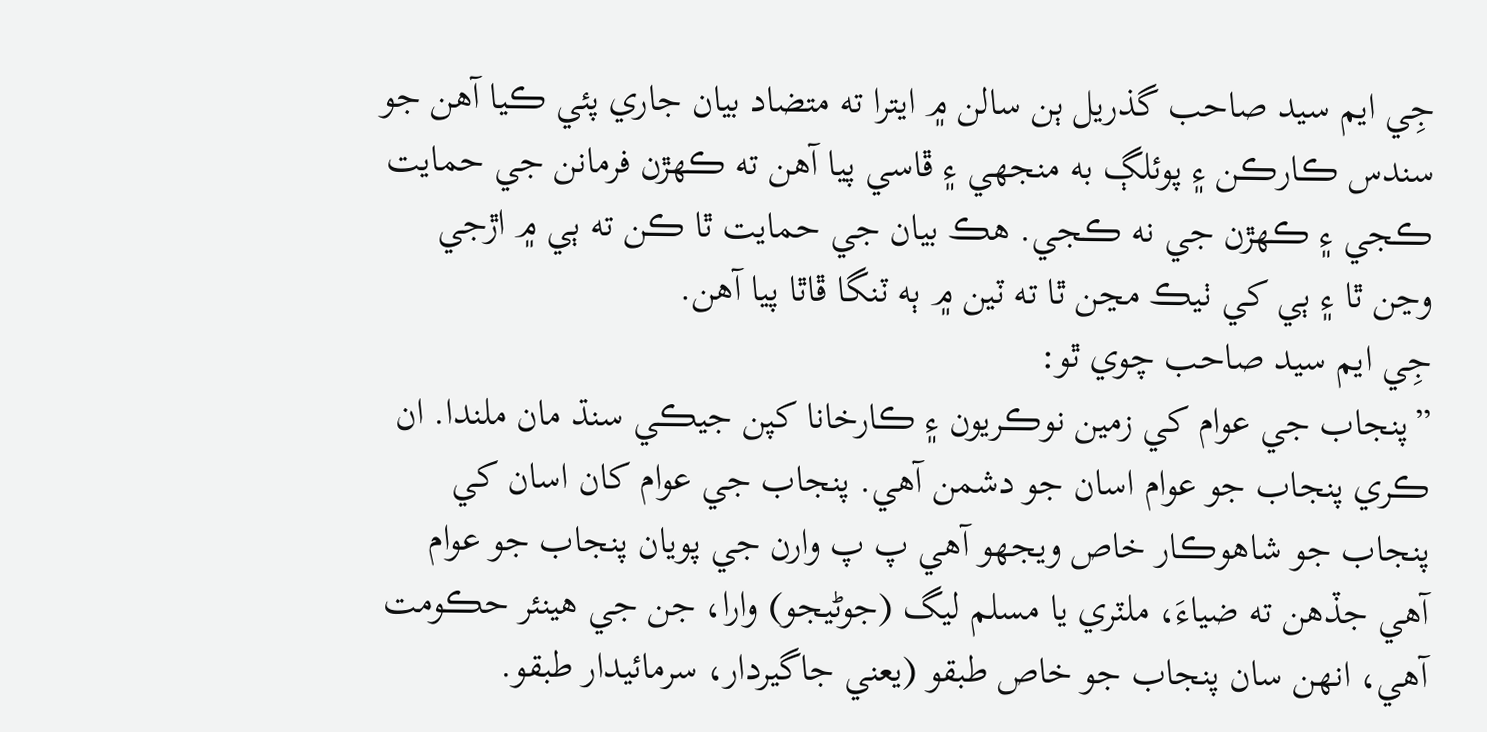جِي ايم سيد صاحب گذريل ٻن سالن ۾ ايترا ته متضاد بيان جاري پئي ڪيا آهن جو سندس ڪارڪن ۽ پوئلڳ به منجهي ۽ ڦاسي پيا آهن ته ڪهڙن فرمانن جي حمايت ڪجي ۽ ڪهڙن جي نه ڪجي. هڪ بيان جي حمايت ٿا ڪن ته ٻي ۾ اڙجي وڃن ٿا ۽ ٻي کي ٺيڪ مڃن ٿا ته ٽين ۾ ٻه ٽنگا ڦاٿا پيا آهن.
جِي ايم سيد صاحب چوي ٿو:
”پنجاب جي عوام کي زمين نوڪريون ۽ ڪارخانا کپن جيڪي سنڌ مان ملندا. ان ڪري پنجاب جو عوام اسان جو دشمن آهي. پنجاب جي عوام کان اسان کي پنجاب جو شاهوڪار خاص ويجهو آهي پ پ وارن جي پويان پنجاب جو عوام آهي جڏهن ته ضياءَ، ملٽري يا مسلم ليگ (جوڻيجو) وارا، جن جي هينئر حڪومت آهي، انهن سان پنجاب جو خاص طبقو (يعني جاگيردار، سرمائيدار طبقو.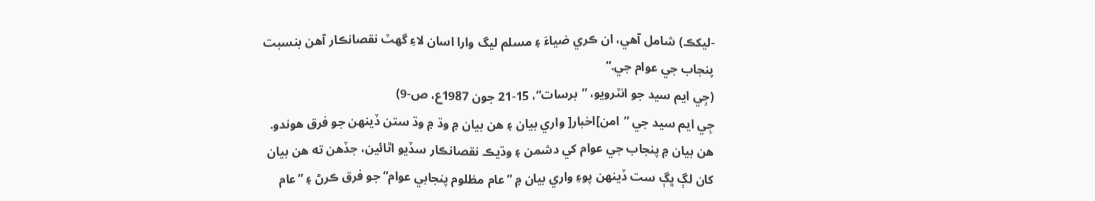-ليکڪ) شامل آهي، ان ڪري ضياءَ ۽ مسلم ليگ وارا اسان لاءِ گهٽ نقصانڪار آهن بنسبت پنجاب جي عوام جي.”
(جِي ايم سيد جو انٽرويو، ”برسات“، 15-21 جون 1987ع، ص-9)
جِي ايم سيد جي ”امن]اخبار[ واري بيان ۽ هن بيان ۾ وڌ ۾ وڌ ستن ڏينهن جو فرق هوندو. هن بيان ۾ پنجاب جي عوام کي دشمن ۽ وڌيڪ نقصانڪار سڏيو اٿائين، جڏهن ته هن بيان کان لڳ ڀڳ ست ڏينهن پوءِ واري بيان ۾ ”عام مظلوم پنجابي عوام“ جو فرق ڪرڻ ۽ ”عام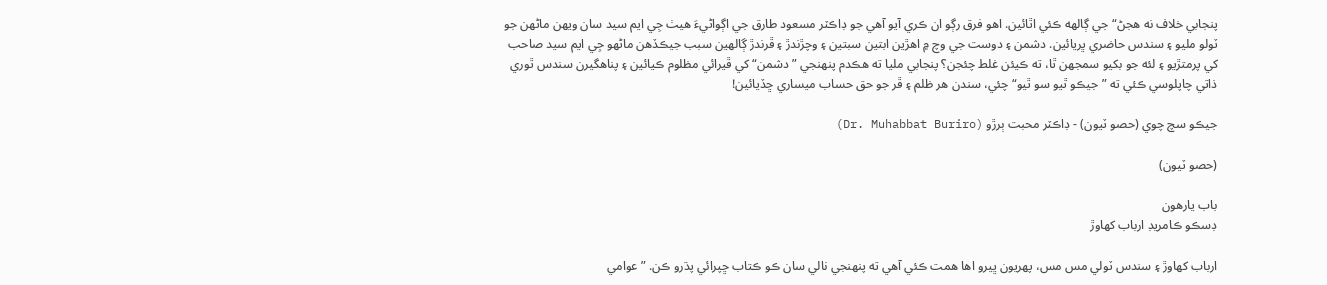پنجابي خلاف نه هجڻ“ جي ڳالهه ڪئي اٿائين. اهو فرق رڳو ان ڪري آيو آهي جو ڊاڪٽر مسعود طارق جي اڳواڻيءَ هيٺ جِي ايم سيد سان ويهن ماڻهن جو ٽولو مليو ۽ سندس حاضري ڀريائين. دشمن ۽ دوست جي وچ ۾ اهڙين ابتين سبتين ۽ وچڙندڙ ۽ ڦرندڙ ڳالهين سبب جيڪڏهن ماڻهو جِي ايم سيد صاحب کي پرمتڙيو ۽ لئه جو بکيو سمجهن ٿا، ته ڪيئن غلط چئجن؟ پنجابي مليا ته هڪدم پنهنجي ”دشمن“ کي ڦيرائي مظلوم ڪيائين ۽ پناهگيرن سندس ٿوري ذاتي چاپلوسي ڪئي ته ”جيڪو ٿيو سو ٿيو“ چئي، سندن هر ظلم ۽ ڦر جو حق حساب ميساري ڇڏيائين!

جيڪو سچ چوي (حصو ٽيون) - ڊاڪٽر محبت ٻرڙو (Dr. Muhabbat Buriro)

(حصو ٽيون)

باب يارهون
ڊسڪو ڪامريڊ ارباب کهاوڙ

ارباب کهاوڙ ۽ سندس ٽولي مس مس، پهريون ڀيرو اها همت ڪئي آهي ته پنهنجي نالي سان ڪو ڪتاب ڇپرائي پڌرو ڪن. ”عوامي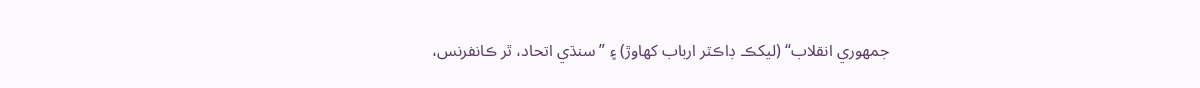جمهوري انقلاب“ (ليکڪ ڊاڪٽر ارباب کهاوڙ) ۽ ”سنڌي اتحاد، ٿر ڪانفرنس،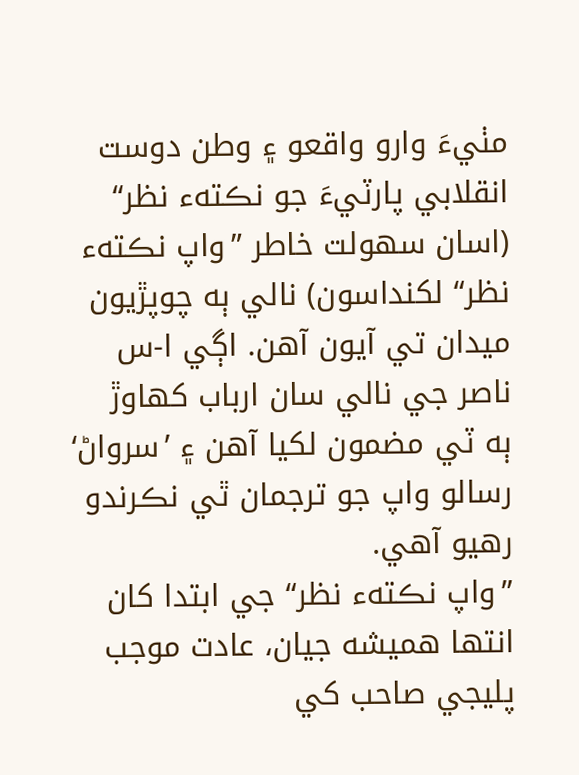مٺيءَ وارو واقعو ۽ وطن دوست انقلابي پارٽيءَ جو نڪتهء نظر“ (اسان سهولت خاطر ”واپ نڪتهء نظر“ لکنداسون) نالي ٻه چوپڙيون ميدان تي آيون آهن. اڳي ا-س ناصر جي نالي سان ارباب کهاوڙ  ٻه ٽي مضمون لکيا آهن ۽ ’سرواڻ‘ رسالو واپ جو ترجمان ٿي نڪرندو رهيو آهي.
”واپ نڪتهء نظر“ جي ابتدا کان انتها هميشه جيان، عادت موجب پليجي صاحب کي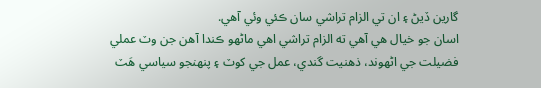گارين ڏيڻ ۽ ان تي الزام تراشي سان ڪئي وئي آهي.
اسان جو خيال هي آهي ته الزام تراشي اهي ماڻهو ڪندا آهن جن وٽ عملي فضيلت جي اڻهوند، ذهنيت گندي، عمل جي کوٽ ۽ پنهنجو سياسي هَٽ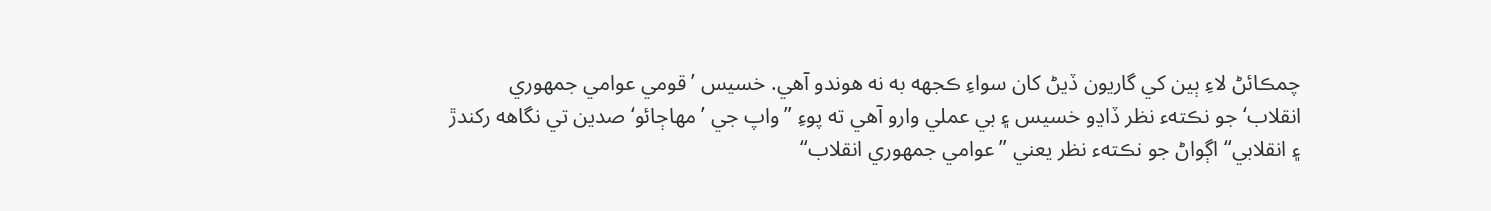چمڪائڻ لاءِ ٻين کي گاريون ڏيڻ کان سواءِ ڪجهه به نه هوندو آهي. خسيس ’قومي عوامي جمهوري انقلاب‘ جو نڪتهء نظر ڏاڍو خسيس ۽ بي عملي وارو آهي ته پوءِ ”واپ جي ’مهاڄائو‘ صدين تي نگاهه رکندڙ ۽ انقلابي“ اڳواڻ جو نڪتهء نظر يعني ”عوامي جمهوري انقلاب“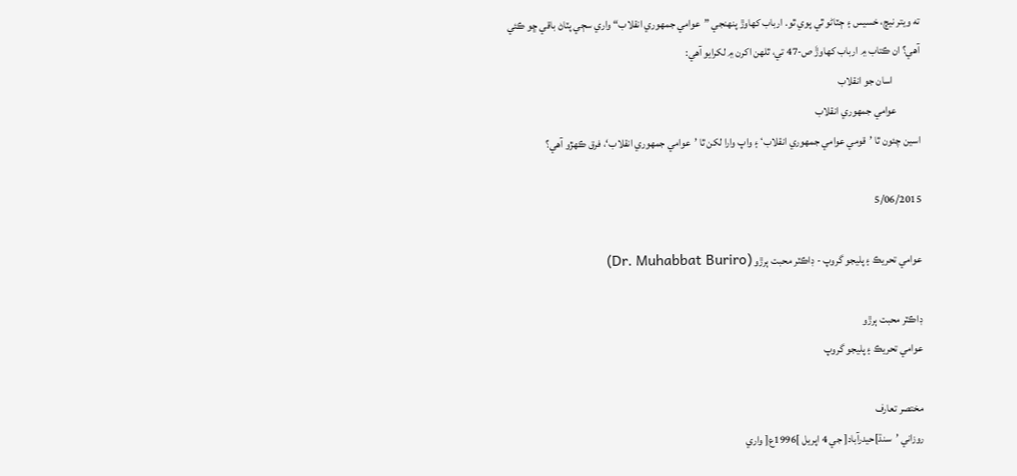ته ويتر نيچ، خسيس ۽ ڄٽاڻو ٿي پوي ٿو. ارباب کهاوڙ پنهنجي ”عوامي جمهوري انقلاب“ واري سڄي پٽاڻ باقي ڇو ڪئي آهي؟ ان ڪتاب ۾ ارباب کهاوڙَ ص-47 تي، ٿلهن اکرن ۾ لکرايو آهي:
             اسان جو انقلاب
           عوامي جمهوري انقلاب
اسين چئون ٿا ’قومي عوامي جمهوري انقلاب‘ ۽ واپ وارا لکن ٿا ’عوامي جمهوري انقلاب‘، فرق ڪهڙو آهي؟

5/06/2015

عوامي تحريڪ ۽ پليجو گروپ - ڊاڪٽر محبت ٻرڙو (Dr. Muhabbat Buriro)

ڊاڪٽر محبت ٻرڙو
عوامي تحريڪ ۽ پليجو گروپ

مختصر تعارف
روزاني ’سنڌ]حيدرآباد[ جي 4 اپريل ]1996ع[ واري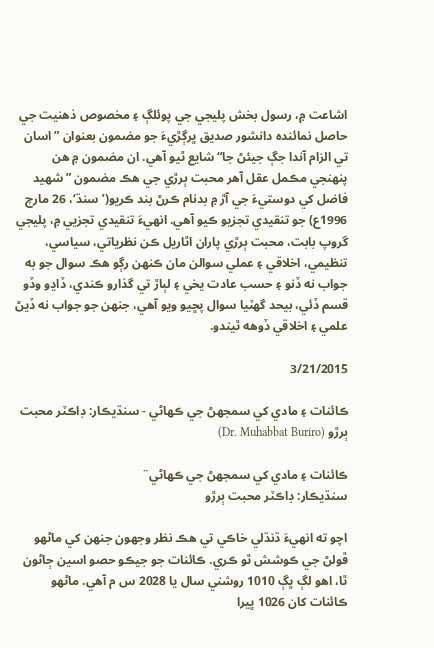اشاعت ۾، رسول بخش پليجي جي پوئلڳ ۽ مخصوص ذهنيت جي حاصل نمائنده دانشور صديق ڀرڳڙيءَ جو مضمون بعنوان ”اسان تي الزام آندا جڳ جيئڻ جا“ شايع ٿيو آهي. ان مضمون ۾ هن پنهنجي مڪمل عقل آهر محبت ٻرڙي جي هڪ مضمون ”شهيد فاضل کي دوستيءَ جي آڙ ۾ بدنام ڪرڻ بند ڪريو(’سنڌ‘، 26 مارچ 1996ع) جو تنقيدي تجزيو ڪيو آهي. انهيءَ تنقيدي تجزيي ۾، پليجي گروپ بابت، محبت ٻرڙي پاران اٿاريل ڪن نظرياتي، سياسي، تنظيمي، اخلاقي ۽ عملي سوالن مان ڪنهن رڳو هڪ سوال جو به جواب نه ڏنو ۽ حسب عادت يخي ۽ لٻاڙ تي گذارو ڪندي، ڏاڍو وڏو قسم ڏئي، بيحد گھٽيا سوال پڇيو ويو آهي، جنهن جو جواب نه ڏيڻ علمي ۽ اخلاقي ڏوهه ٿيندو.

3/21/2015

ڪائنات ۽ مادي کي سمجھڻ جي ڪهاڻي - سنڌيڪار: ڊاڪٽر محبت ٻرڙو (Dr. Muhabbat Buriro)

ڪائنات ۽ مادي کي سمجھڻ جي ڪهاڻي¨
سنڌيڪار: ڊاڪٽر محبت ٻرڙو

اچو ته انهيءَ ڌنڌلي خاڪي تي هڪ نظر وجھون جنهن کي ماڻهو ڦولڻ جي ڪوشش ٿو ڪري. ڪائنات جو جيڪو حصو اسين ڄاڻون ٿا، اهو لڳ ڀڳ 1010 روشني سال يا 2028 س م آهي. ماڻهو ڪائنات کان 1026 ڀيرا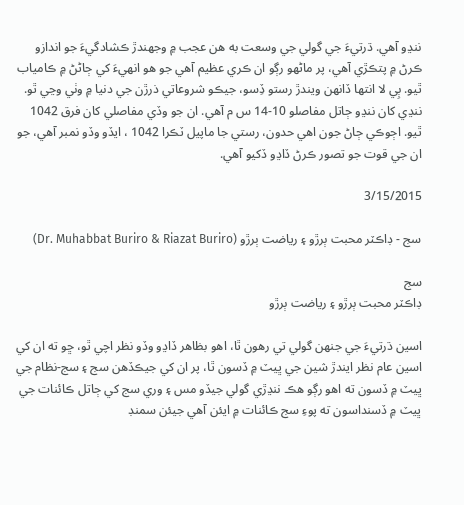ننڍو آهي. ڌرتيءَ جي گولي جي وسعت به هن عجب ۾ وجھندڙ ڪشادگيءَ جو اندازو ڪرڻ ۾ پتڪڙي آهي، پر ماڻهو رڳو ان ڪري عظيم آهي جو هو انهيءَ کي ڄاڻڻ ۾ ڪامياب ٿيو. ٻِي لا انتها ڏانهن ويندڙ رستو ڏِسو، جيڪو شروعاتي ذرڙن جي دنيا ۾ وٺي وڃي ٿو. ننڍي کان ننڍو ڄاتل مفاصلو 10-14 س م آهي. ان جو وڏي مفاصلي کان فرق 1042 ٿيو. اڄوڪي ڄاڻ جون اهي حدون، رستي جا ماپيل ٽڪرا 1042 ، ايڏو وڏو نمبر آهي، جو ان جي قوت جو تصور ڪرڻ ڏاڍو ڏکيو آهي.

3/15/2015

سج - ڊاڪٽر محبت ٻرڙو ۽ رياضت ٻرڙو (Dr. Muhabbat Buriro & Riazat Buriro)

سج
ڊاڪٽر محبت ٻرڙو ۽ رياضت ٻرڙو

اسين ڌرتيءَ جي جنهن گولي تي رهون ٿا، اهو بظاهر ڏاڍو وڏو نظر اچي ٿو، ڇو ته ان کي اسين عام نظر ايندڙ شين جي ڀيٽ ۾ ڏسون ٿا، پر ان کي جيڪڏهن سج ۽ سج-نظام جي ڀيٽ ۾ ڏسون ته اهو رڳو هڪ ننڍڙي گولي جيڏو مس ۽ وري سج کي ڄاتل ڪائنات جي ڀيٽ ۾ ڏسنداسون ته پوءِ سج ڪائنات ۾ ايئن آهي جيئن سمنڊ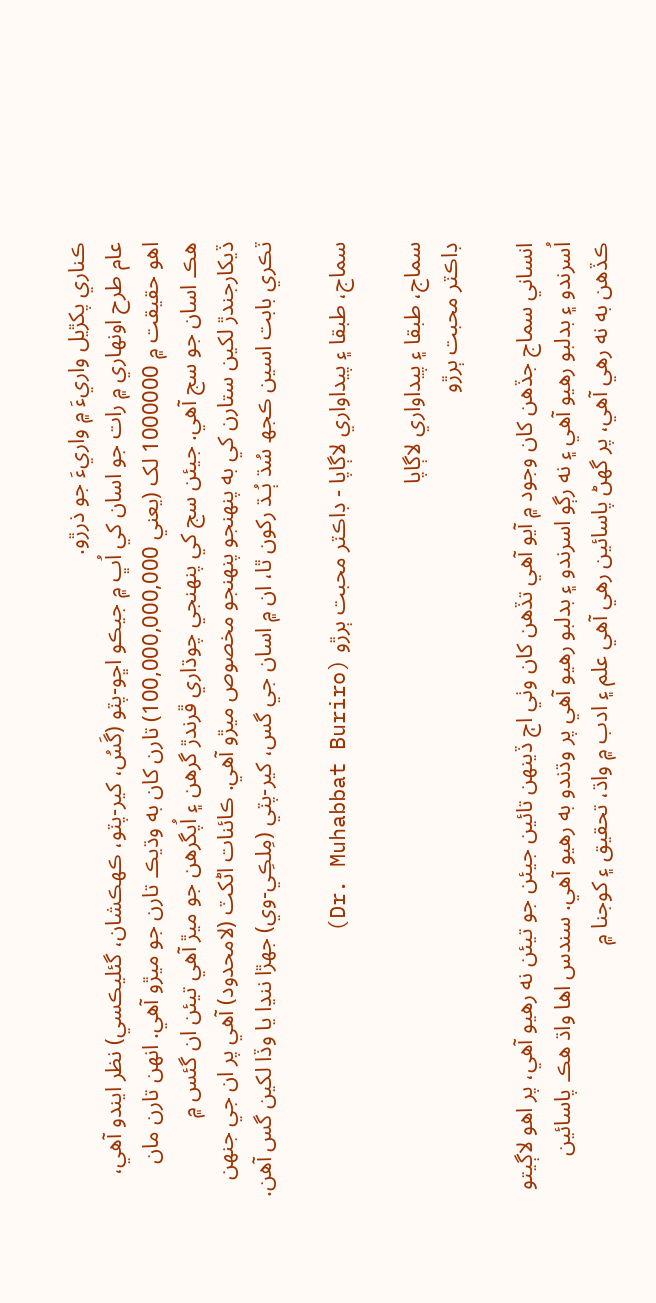ڪناري پکڙيل واريءَ ۾ واريءَ جو ذرڙو.
عام طرح اونهاري ۾ رات جو اسان کي اُڀ ۾ جيڪو اڇو-پٽو (گَسُ، کير-پٽو، ڪهڪشان، گئليڪسي) نظر ايندو آهي، اهو حقيقت ۾ 1000000 لک (يعني 100,000,000,000) تارن کان به وڌيڪ تارن جو ميڙو آهي. انهن تارن مان هڪ اسان جو سج آهي. جيئن سج کي پنهنجي چوڌاري ڦرندڙ گرهن ۽ اُپگرهن جو ميڙ آهي تيئن ان گئس ۾ ڏيکارجندڙ لکين ستارن کي به پنهنجو پنهنجو مخصوص ميڙو آهي. ڪائنات اڻکٽ (لامحدود) آهي پر ان جي جنهن ٽڪري بابت اسين ڪجھ سُڌ ٻُـڌ رکون ٿا، ان ۾ اسان جي گس، کير-پٽي (مِلڪِي-وي) جھڙا ننڍا يا وڏا لکين گس آهن.

سماج، طبقا ۽ پيداواري لاڳاپا - ڊاڪٽر محبت ٻرڙو (Dr. Muhabbat Buriro)

سماج، طبقا ۽ پيداواري لاڳاپا
ڊاڪٽر محبت ٻرڙو

انساني سماج جڏهن کان وجود ۾ آيو آهي تڏهن کان وٺي اڄ ڏينهن تائين جيئن جو تيئن نه رهيو آهي، پر اهو لاڳيتو اُسرندو ۽ بدلبو رهيو آهي ۽ نه رڳو اسرندو ۽ بدلبو رهيو آهي پر وڌندو به رهيو آهي. سندس اها واڌ هڪ پاسائين ڪڏهن به نه رهي آهي، پر گھڻ پاسائين رهي آهي علم ۽ ادب ۾ واڌ، تحقيق ۽ کوجنا ۾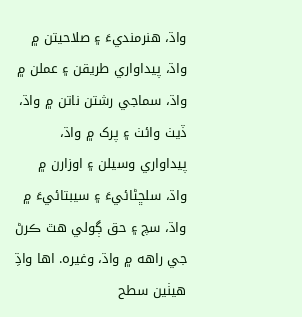واڌ، هنرمنديءَ ۽ صلاحيتن ۾ واڌ، پيداواري طريقن ۽ عملن ۾ واڌ، سماجي رشتن ناتن ۾ واڌ، ڏيٺ وائٺ ۽ پرک ۾ واڌ، پيداواري وسيلن ۽ اوزارن ۾ واڌ، سلڇڻائيءَ ۽ سيبتائيءَ ۾ واڌ، سچ ۽ حق ڳولي هٿ ڪرڻ جي راهه ۾ واڌ، وغيره. اها واڌِ هيٺين سطح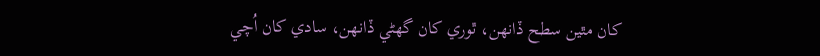کان مٿين سطح ڏانهن، ٿوري کان گھڻي ڏانهن، سادي کان اُچي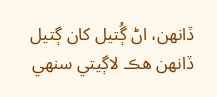ڏانهن، اڻ ڳُتيل کان ڳتيل ڏانهن هڪ لاڳيتي سنهي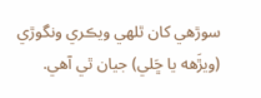سوڙهي کان ٿلهي ويڪري ونگوڙي (ويڙَهه يا ڇَلي) جيان ٿي آهي.